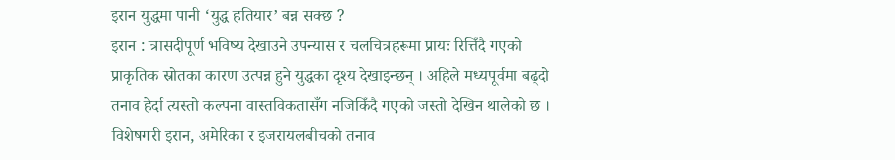इरान युद्धमा पानी ‘युद्ध हतियार’ बन्न सक्छ ?
इरान : त्रासदीपूर्ण भविष्य देखाउने उपन्यास र चलचित्रहरूमा प्रायः रित्तिँदै गएको प्राकृतिक स्रोतका कारण उत्पन्न हुने युद्धका दृश्य देखाइन्छन् । अहिले मध्यपूर्वमा बढ्दो तनाव हेर्दा त्यस्तो कल्पना वास्तविकतासँग नजिकिँदै गएको जस्तो देखिन थालेको छ ।
विशेषगरी इरान, अमेरिका र इजरायलबीचको तनाव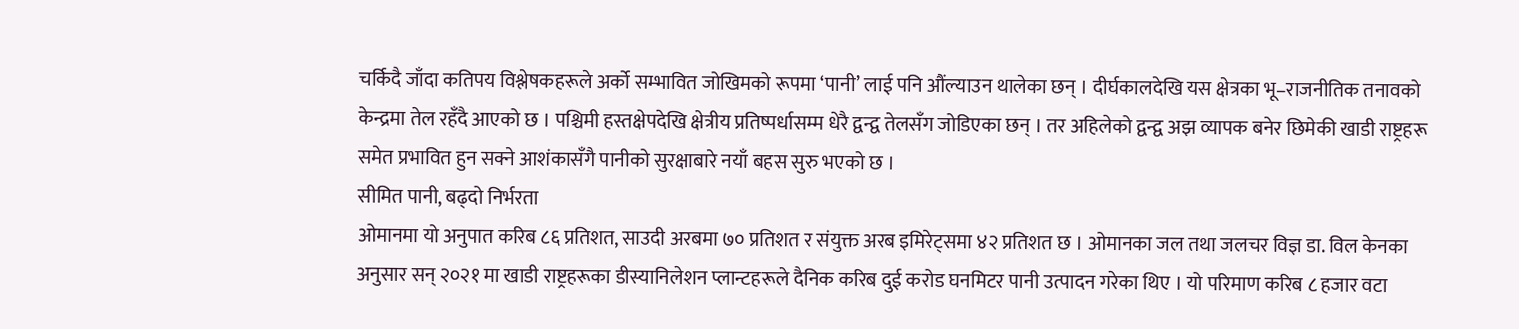चर्किदै जाँदा कतिपय विश्लेषकहरूले अर्को सम्भावित जोखिमको रूपमा ‘पानी’ लाई पनि औंल्याउन थालेका छन् । दीर्घकालदेखि यस क्षेत्रका भू–राजनीतिक तनावको केन्द्रमा तेल रहँदै आएको छ । पश्चिमी हस्तक्षेपदेखि क्षेत्रीय प्रतिष्पर्धासम्म धेरै द्वन्द्व तेलसँग जोडिएका छन् । तर अहिलेको द्वन्द्व अझ व्यापक बनेर छिमेकी खाडी राष्ट्रहरू समेत प्रभावित हुन सक्ने आशंकासँगै पानीको सुरक्षाबारे नयाँ बहस सुरु भएको छ ।
सीमित पानी, बढ्दो निर्भरता
ओमानमा यो अनुपात करिब ८६ प्रतिशत, साउदी अरबमा ७० प्रतिशत र संयुक्त अरब इमिरेट्समा ४२ प्रतिशत छ । ओमानका जल तथा जलचर विज्ञ डा. विल केनका अनुसार सन् २०२१ मा खाडी राष्ट्रहरूका डीस्यानिलेशन प्लान्टहरूले दैनिक करिब दुई करोड घनमिटर पानी उत्पादन गरेका थिए । यो परिमाण करिब ८ हजार वटा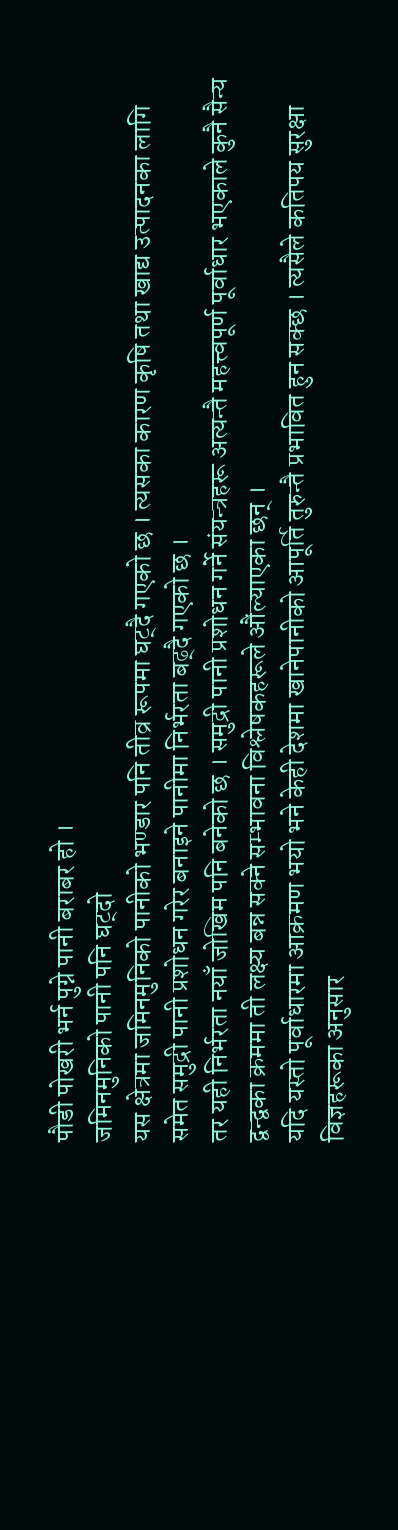पौडी पोखरी भर्न पुग्ने पानी बराबर हो ।
जमिनमुनिको पानी पनि घट्दो
यस क्षेत्रमा जमिनमुनिको पानीको भण्डार पनि तीव्र रूपमा घट्दै गएको छ । त्यसका कारण कृषि तथा खाद्य उत्पादनका लागि समेत समुद्री पानी प्रशोधन गरेर बनाइने पानीमा निर्भरता बढ्दै गएको छ ।
तर यही निर्भरता नयाँ जोखिम पनि बनेको छ । समुद्री पानी प्रशोधन गर्ने संयन्त्रहरू अत्यन्तै महत्त्वपूर्ण पूर्वाधार भएकाले कुनै सैन्य द्वन्द्वका क्रममा ती लक्ष्य बन्न सक्ने सम्भावना विश्लेषकहरूले औंल्याएका छन् ।
यदि यस्तो पूर्वाधारमा आक्रमण भयो भने केही देशमा खानेपानीको आपूर्ति तुरुन्तै प्रभावित हुन सक्छ । त्यसैले कतिपय सुरक्षा विज्ञहरूका अनुसार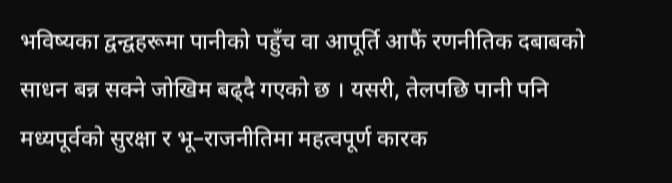भविष्यका द्वन्द्वहरूमा पानीको पहुँच वा आपूर्ति आफैं रणनीतिक दबाबको साधन बन्न सक्ने जोखिम बढ्दै गएको छ । यसरी, तेलपछि पानी पनि मध्यपूर्वको सुरक्षा र भू–राजनीतिमा महत्वपूर्ण कारक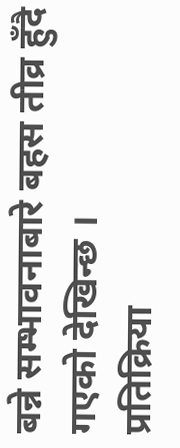बन्ने सम्भावनाबारे बहस तीव्र हुँदै गएको देखिन्छ ।
प्रतिक्रिया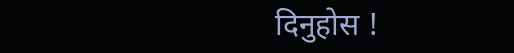दिनुहोस !